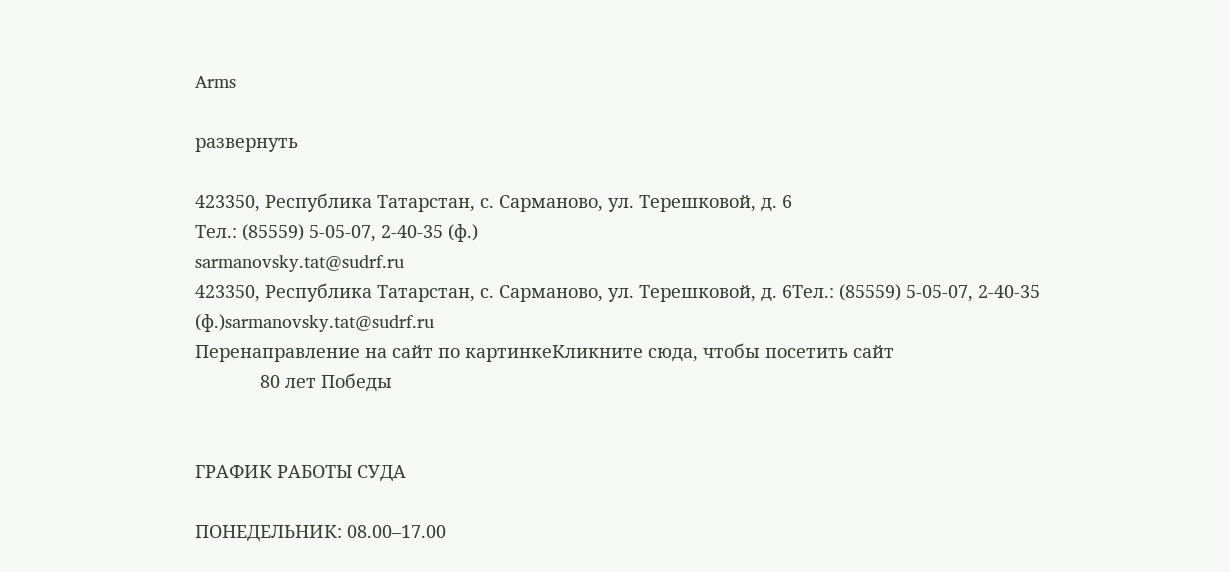Arms

развернуть

423350, Республика Татарстан, с. Сарманово, ул. Терешковой, д. 6
Тел.: (85559) 5-05-07, 2-40-35 (ф.)
sarmanovsky.tat@sudrf.ru
423350, Республика Татарстан, с. Сарманово, ул. Терешковой, д. 6Тел.: (85559) 5-05-07, 2-40-35 (ф.)sarmanovsky.tat@sudrf.ru
Перенаправление на сайт по картинкеКликните сюда, чтобы посетить сайт
             80 лет Победы


ГРАФИК РАБОТЫ СУДА

ПОНЕДЕЛЬНИК: 08.00–17.00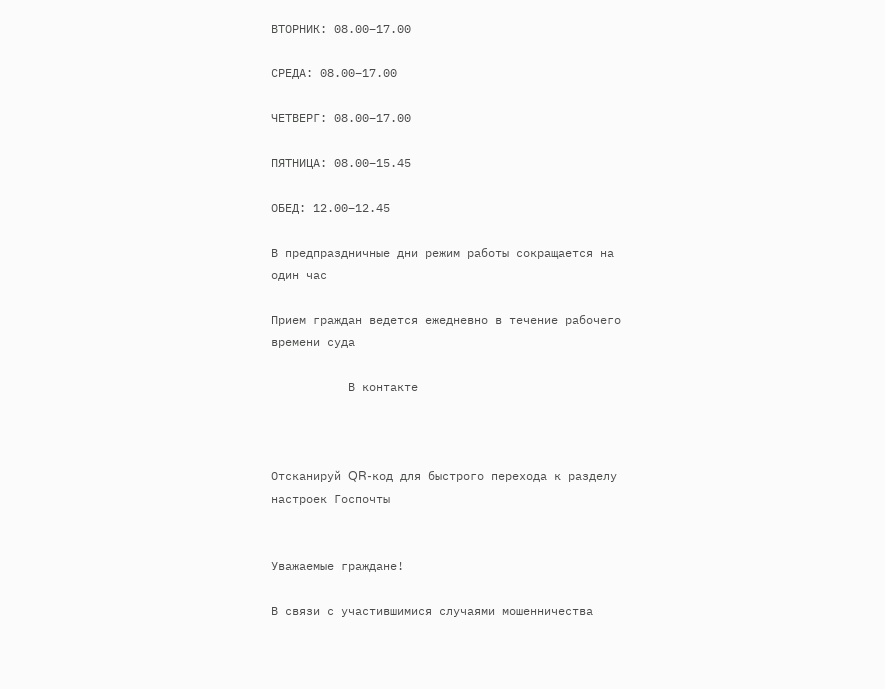ВТОРНИК: 08.00–17.00

СРЕДА: 08.00–17.00

ЧЕТВЕРГ: 08.00–17.00

ПЯТНИЦА: 08.00–15.45

ОБЕД: 12.00–12.45

В предпраздничные дни режим работы сокращается на один час

Прием граждан ведется ежедневно в течение рабочего времени суда

           В контакте



Отсканируй QR-код для быстрого перехода к разделу настроек Госпочты


Уважаемые граждане!

В связи с участившимися случаями мошенничества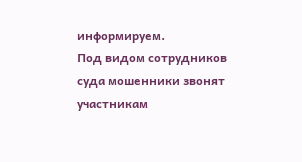информируем.
Под видом сотрудников суда мошенники звонят участникам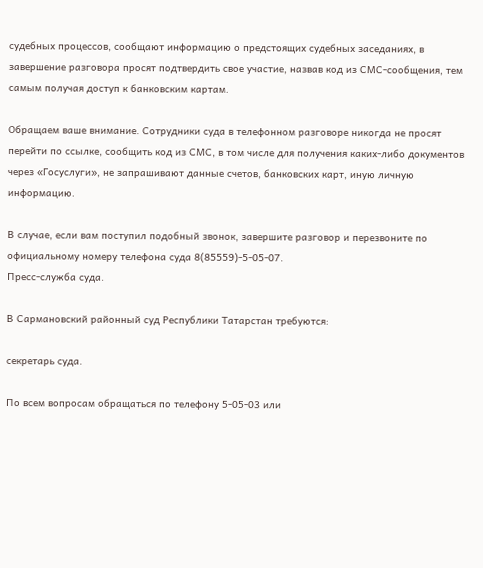судебных процессов, сообщают информацию о предстоящих судебных заседаниях, в завершение разговора просят подтвердить свое участие, назвав код из СМС-сообщения, тем самым получая доступ к банковским картам.

Обращаем ваше внимание. Сотрудники суда в телефонном разговоре никогда не просят перейти по ссылке, сообщить код из СМС, в том числе для получения каких-либо документов через «Госуслуги», не запрашивают данные счетов, банковских карт, иную личную информацию.

В случае, если вам поступил подобный звонок, завершите разговор и перезвоните по официальному номеру телефона суда 8(85559)-5-05-07.
Пресс-служба суда.

В Сармановский районный суд Республики Татарстан требуются:

секретарь суда.

По всем вопросам обращаться по телефону 5-05-03 или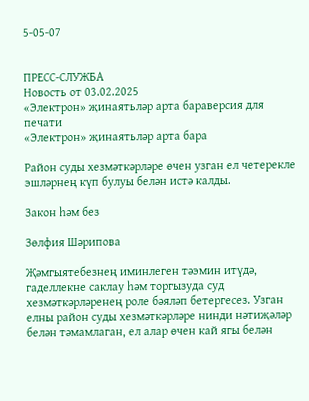5-05-07


ПРЕСС-СЛУЖБА
Новость от 03.02.2025
«Электрон» җинаятьләр арта бараверсия для печати
«Электрон» җинаятьләр арта бара

Район суды хезмәткәрләре өчен узган ел четерекле эшләрнең күп булуы белән истә калды.

Закон һәм без

Зөлфия Шәрипова

Җәмгыятебезнең иминлеген тәэмин итүдә, гаделлекне саклау һәм торгызуда суд хезмәткәрләренең роле бәяләп бетергесез. Узган елны район суды хезмәткәрләре нинди нәтиҗәләр белән тәмамлаган, ел алар өчен кай ягы белән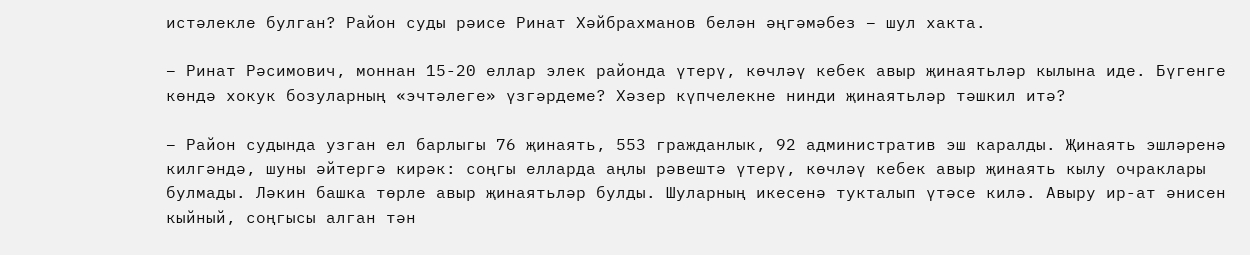истәлекле булган? Район суды рәисе Ринат Хәйбрахманов белән әңгәмәбез – шул хакта.

– Ринат Рәсимович, моннан 15-20 еллар элек районда үтерү, көчләү кебек авыр җинаятьләр кылына иде. Бүгенге көндә хокук бозуларның «эчтәлеге» үзгәрдеме? Хәзер күпчелекне нинди җинаятьләр тәшкил итә?

– Район судында узган ел барлыгы 76 җинаять, 553 гражданлык, 92 административ эш каралды. Җинаять эшләренә килгәндә, шуны әйтергә кирәк: соңгы елларда аңлы рәвештә үтерү, көчләү кебек авыр җинаять кылу очраклары булмады. Ләкин башка төрле авыр җинаятьләр булды. Шуларның икесенә тукталып үтәсе килә. Авыру ир-ат әнисен кыйный, соңгысы алган тән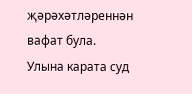җәрәхәтләреннән вафат була. Улына карата суд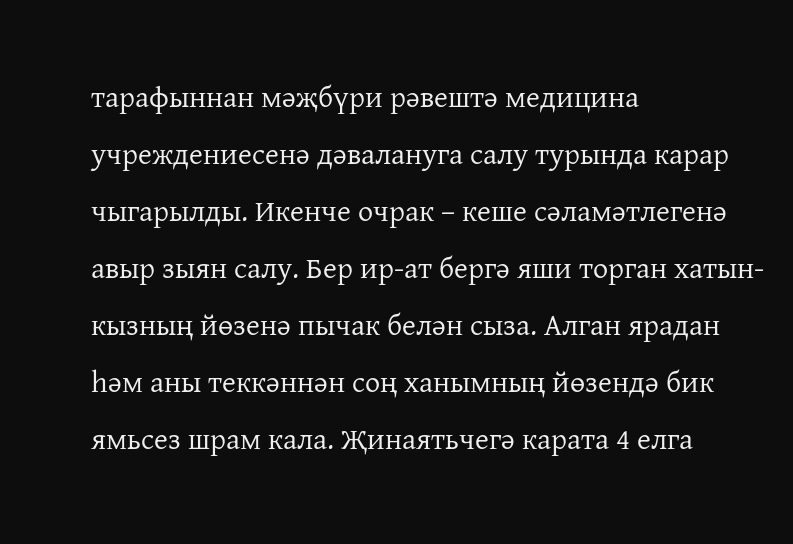тарафыннан мәҗбүри рәвештә медицина учреждениесенә дәвалануга салу турында карар чыгарылды. Икенче очрак – кеше сәламәтлегенә авыр зыян салу. Бер ир-ат бергә яши торган хатын-кызның йөзенә пычак белән сыза. Алган ярадан һәм аны теккәннән соң ханымның йөзендә бик ямьсез шрам кала. Җинаятьчегә карата 4 елга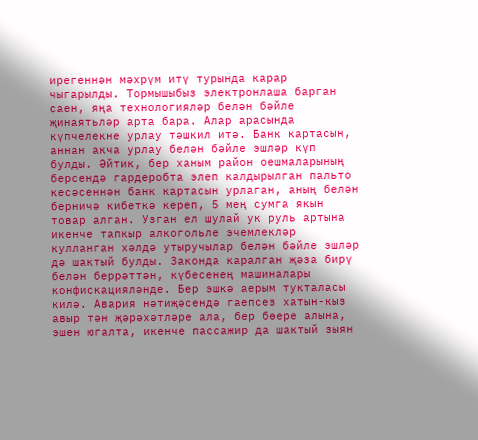ирегеннән мәхрүм итү турында карар чыгарылды. Тормышыбыз электронлаша барган саен, яңа технологияләр белән бәйле җинаятьләр арта бара. Алар арасында күпчелекне урлау тәшкил итә. Банк картасын, аннан акча урлау белән бәйле эшләр күп булды. Әйтик, бер ханым район оешмаларының берсендә гардеробта элеп калдырылган пальто кесәсеннән банк картасын урлаган, аның белән берничә кибеткә кереп, 5 мең сумга якын товар алган. Узган ел шулай ук руль артына икенче тапкыр алкогольле эчемлекләр кулланган хәлдә утыручылар белән бәйле эшләр дә шактый булды. Законда каралган җәза бирү белән беррәттән, күбесенең машиналары конфискацияләнде. Бер эшкә аерым тукталасы килә. Авария нәтиҗәсендә гаепсез хатын-кыз авыр тән җәрәхәтләре ала, бер бөере алына, эшен югалта, икенче пассажир да шактый зыян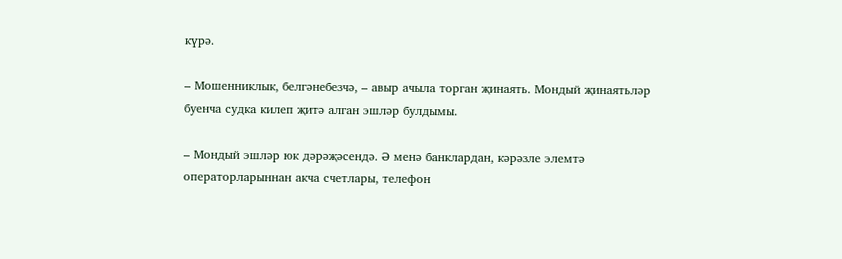күрә.

– Мошенниклык, белгәнебезчә, – авыр ачыла торган җинаять. Мондый җинаятьләр буенча судка килеп җитә алган эшләр булдымы.

– Мондый эшләр юк дәрәҗәсендә. Ә менә банклардан, кәрәзле элемтә операторларыннан акча счетлары, телефон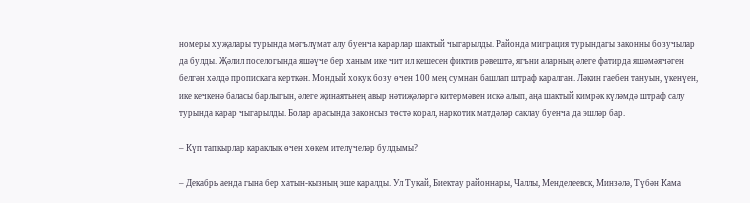номеры хуҗалары турында мәгълүмат алу буенча карарлар шактый чыгарылды. Районда миграция турындагы законны бозучылар да булды. Җәлил поселогында яшәүче бер ханым ике чит ил кешесен фиктив рәвештә, ягъни аларның әлеге фатирда яшәмәячәген белгән хәлдә пропискага керткән. Мондый хокук бозу өчен 100 мең сумнан башлап штраф каралган. Ләкин гаебен тануын, үкенүен, ике кечкенә баласы барлыгын, әлеге җинаятьнең авыр нәтиҗәләргә китермәвен искә алып, аңа шактый кимрәк күләмдә штраф салу турында карар чыгарылды. Болар арасында законсыз төстә корал, наркотик матдәләр саклау буенча да эшләр бар.

– Күп тапкырлар караклык өчен хөкем ителүчеләр булдымы?

– Декабрь аенда гына бер хатын-кызның эше каралды. Ул Тукай, Биектау районнары, Чаллы, Менделеевск, Минзәлә, Түбән Кама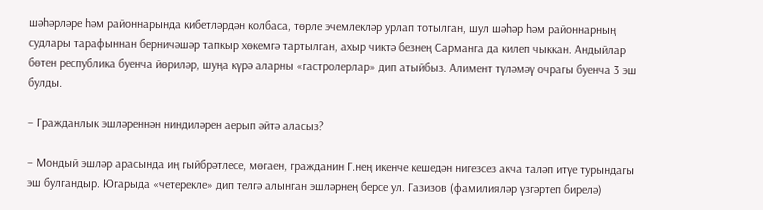шәһәрләре һәм районнарында кибетләрдән колбаса, төрле эчемлекләр урлап тотылган, шул шәһәр һәм районнарның судлары тарафыннан берничәшәр тапкыр хөкемгә тартылган, ахыр чиктә безнең Сарманга да килеп чыккан. Андыйлар бөтен республика буенча йөриләр, шуңа күрә аларны «гастролерлар» дип атыйбыз. Алимент түләмәү очрагы буенча 3 эш булды.

– Гражданлык эшләреннән ниндиләрен аерып әйтә аласыз?

– Мондый эшләр арасында иң гыйбрәтлесе, мөгаен, гражданин Г.нең икенче кешедән нигезсез акча таләп итүе турындагы эш булгандыр. Югарыда «четерекле» дип телгә алынган эшләрнең берсе ул. Газизов (фамилияләр үзгәртеп бирелә)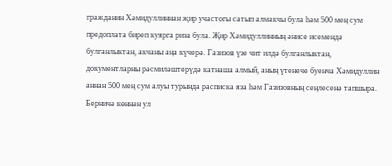гражданин Хәмидуллиннан җир участогы сатып алмакчы була һәм 500 мең сум предоплата биреп куярга риза була. Җир Хәмидуллинның әнисе исемендә булганлыктан, акчаны аңа күчерә. Газизов үзе чит илдә булганлыктан, документларны рәсмиләштерүдә катнаша алмый, аның үтенече буенча Хәмидуллин аннан 500 мең сум алуы турында расписка яза һәм Газизовның сеңлесенә тапшыра. Берничә көннән ул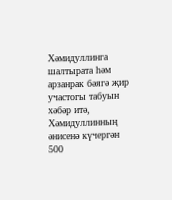Хәмидуллинга шалтырата һәм арзанрак бәягә җир участогы табуын хәбәр итә, Хәмидуллинның әнисенә күчергән 500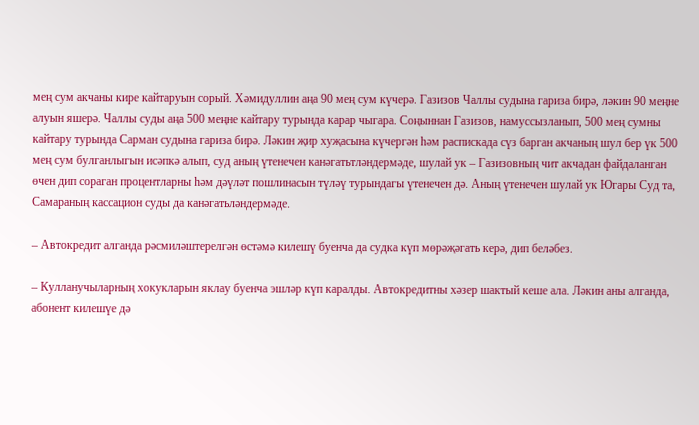мең сум акчаны кире кайтаруын сорый. Хәмидуллин аңа 90 мең сум күчерә. Газизов Чаллы судына гариза бирә, ләкин 90 меңне алуын яшерә. Чаллы суды аңа 500 меңне кайтару турында карар чыгара. Соңыннан Газизов, намуссызланып, 500 мең сумны кайтару турында Сарман судына гариза бирә. Ләкин җир хуҗасына күчергән һәм распискада сүз барган акчаның шул бер үк 500 мең сум булганлыгын исәпкә алып, суд аның үтенечен канәгатьтләндермәде, шулай ук – Газизовның чит акчадан файдаланган өчен дип сораган процентларны һәм дәүләт пошлинасын түләү турындагы үтенечен дә. Аның үтенечен шулай ук Югары Суд та, Самараның кассацион суды да канәгатьләндермәде.

– Автокредит алганда рәсмиләштерелгән өстәмә килешү буенча да судка күп мөрәҗәгать керә, дип беләбез.

– Кулланучыларның хокукларын яклау буенча эшләр күп каралды. Автокредитны хәзер шактый кеше ала. Ләкин аны алганда, абонент килешүе дә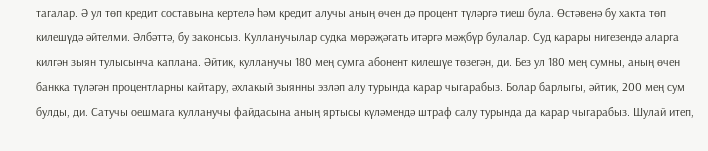тагалар. Ә ул төп кредит составына кертелә һәм кредит алучы аның өчен дә процент түләргә тиеш була. Өстәвенә бу хакта төп килешүдә әйтелми. Әлбәттә, бу законсыз. Кулланучылар судка мөрәҗәгать итәргә мәҗбүр булалар. Суд карары нигезендә аларга килгән зыян тулысынча каплана. Әйтик, кулланучы 180 мең сумга абонент килешүе төзегән, ди. Без ул 180 мең сумны, аның өчен банкка түләгән процентларны кайтару, әхлакый зыянны эзләп алу турында карар чыгарабыз. Болар барлыгы, әйтик, 200 мең сум булды, ди. Сатучы оешмага кулланучы файдасына аның яртысы күләмендә штраф салу турында да карар чыгарабыз. Шулай итеп,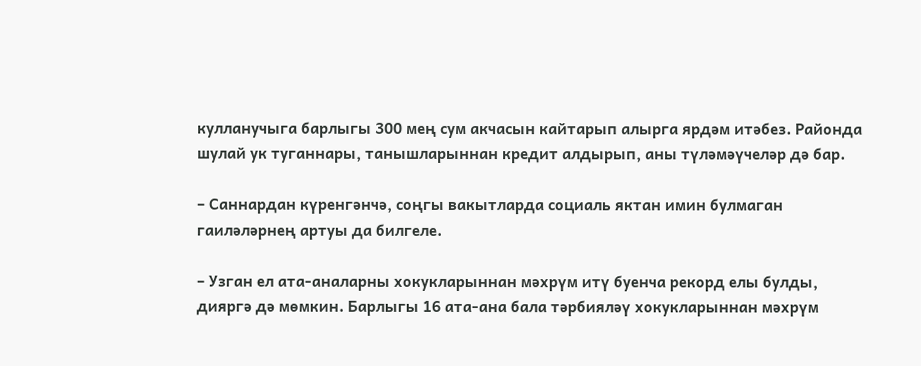кулланучыга барлыгы 300 мең сум акчасын кайтарып алырга ярдәм итәбез. Районда шулай ук туганнары, танышларыннан кредит алдырып, аны түләмәүчеләр дә бар.

– Саннардан күренгәнчә, соңгы вакытларда социаль яктан имин булмаган гаиләләрнең артуы да билгеле.

– Узган ел ата-аналарны хокукларыннан мәхрүм итү буенча рекорд елы булды, дияргә дә мөмкин. Барлыгы 16 ата-ана бала тәрбияләү хокукларыннан мәхрүм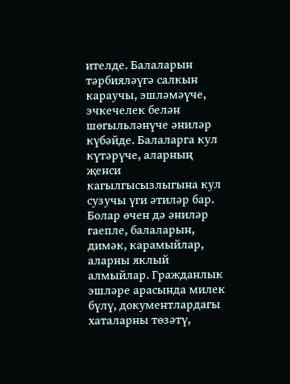ителде. Балаларын тәрбияләүгә салкын караучы, эшләмәүче, эчкечелек белән шөгыльләнүче әниләр күбәйде. Балаларга кул күтәрүче, аларның җенси кагылгысызлыгына кул сузучы үги әтиләр бар. Болар өчен дә әниләр гаепле, балаларын, димәк, карамыйлар, аларны яклый алмыйлар. Гражданлык эшләре арасында милек бүлү, документлардагы хаталарны төзәтү,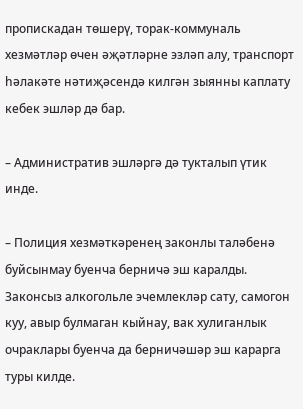пропискадан төшерү, торак-коммуналь хезмәтләр өчен әҗәтләрне эзләп алу, транспорт һәлакәте нәтиҗәсендә килгән зыянны каплату кебек эшләр дә бар.

– Административ эшләргә дә тукталып үтик инде.

– Полиция хезмәткәренең законлы таләбенә буйсынмау буенча берничә эш каралды. Законсыз алкогольле эчемлекләр сату, самогон куу, авыр булмаган кыйнау, вак хулиганлык очраклары буенча да берничәшәр эш карарга туры килде.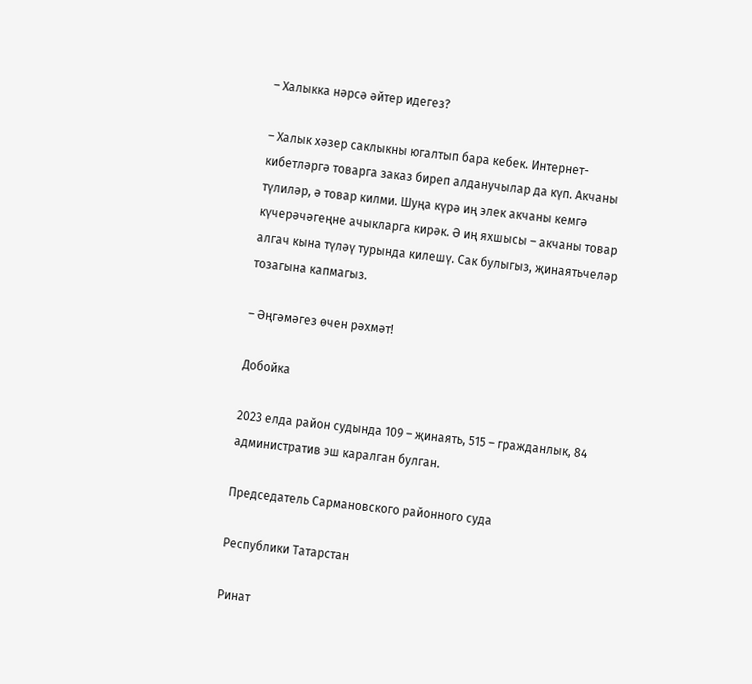– Халыкка нәрсә әйтер идегез?

– Халык хәзер саклыкны югалтып бара кебек. Интернет-кибетләргә товарга заказ биреп алданучылар да күп. Акчаны түлиләр, ә товар килми. Шуңа күрә иң элек акчаны кемгә күчерәчәгеңне ачыкларга кирәк. Ә иң яхшысы – акчаны товар алгач кына түләү турында килешү. Сак булыгыз, җинаятьчеләр тозагына капмагыз.

– Әңгәмәгез өчен рәхмәт!

Добойка

2023 елда район судында 109 – җинаять, 515 – гражданлык, 84 административ эш каралган булган.

Председатель Сармановского районного суда

Республики Татарстан

Ринат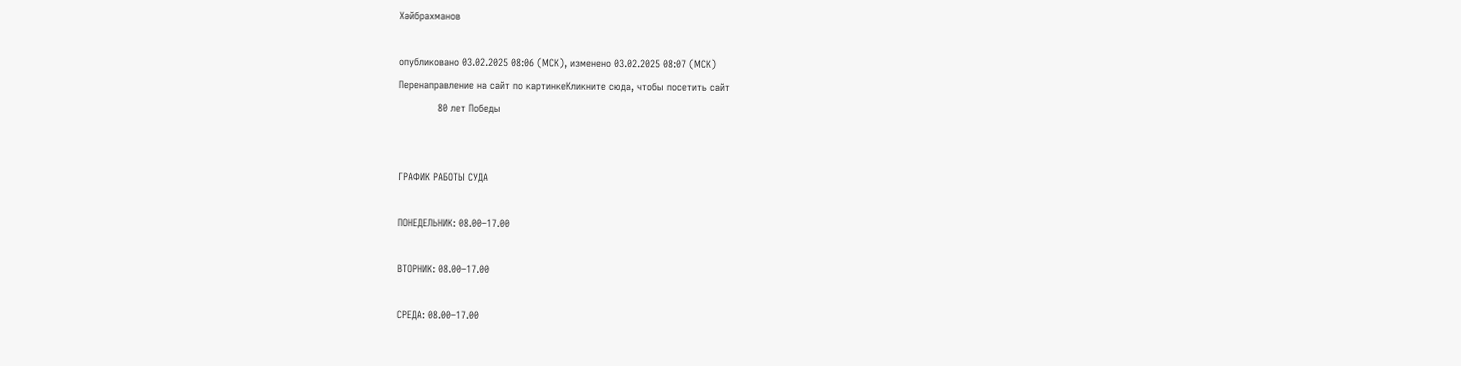Хәйбрахманов

опубликовано 03.02.2025 08:06 (МСК), изменено 03.02.2025 08:07 (МСК)
Перенаправление на сайт по картинкеКликните сюда, чтобы посетить сайт
             80 лет Победы


ГРАФИК РАБОТЫ СУДА

ПОНЕДЕЛЬНИК: 08.00–17.00

ВТОРНИК: 08.00–17.00

СРЕДА: 08.00–17.00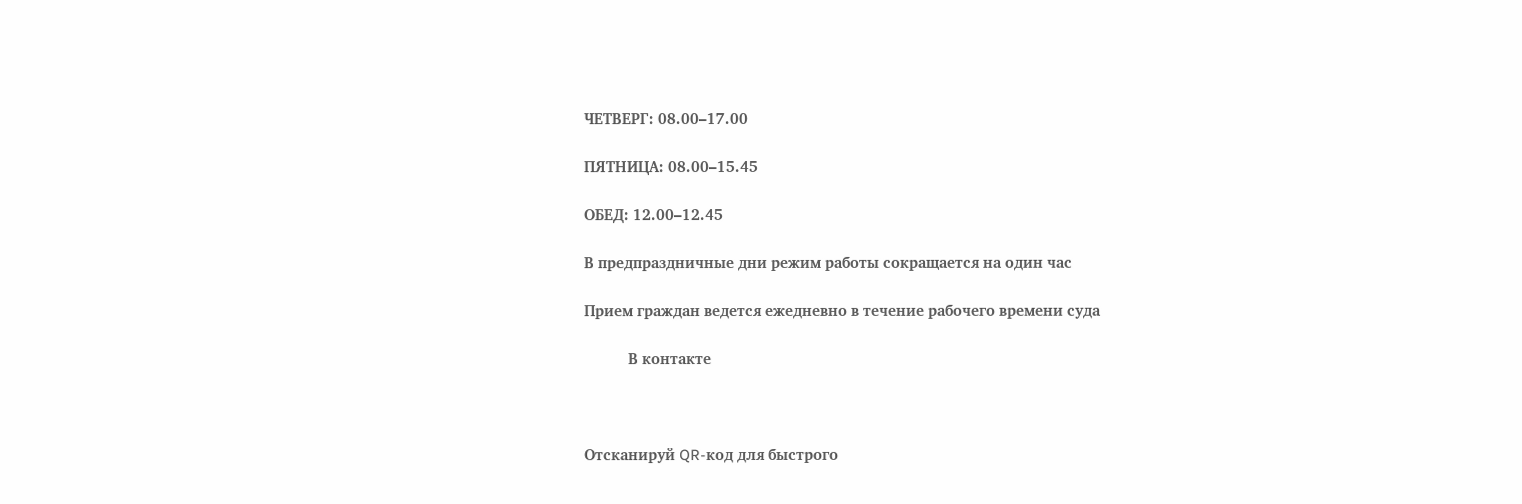ЧЕТВЕРГ: 08.00–17.00

ПЯТНИЦА: 08.00–15.45

ОБЕД: 12.00–12.45

В предпраздничные дни режим работы сокращается на один час

Прием граждан ведется ежедневно в течение рабочего времени суда

           В контакте



Отсканируй QR-код для быстрого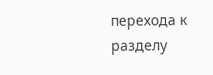перехода к разделу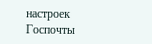настроек Госпочты